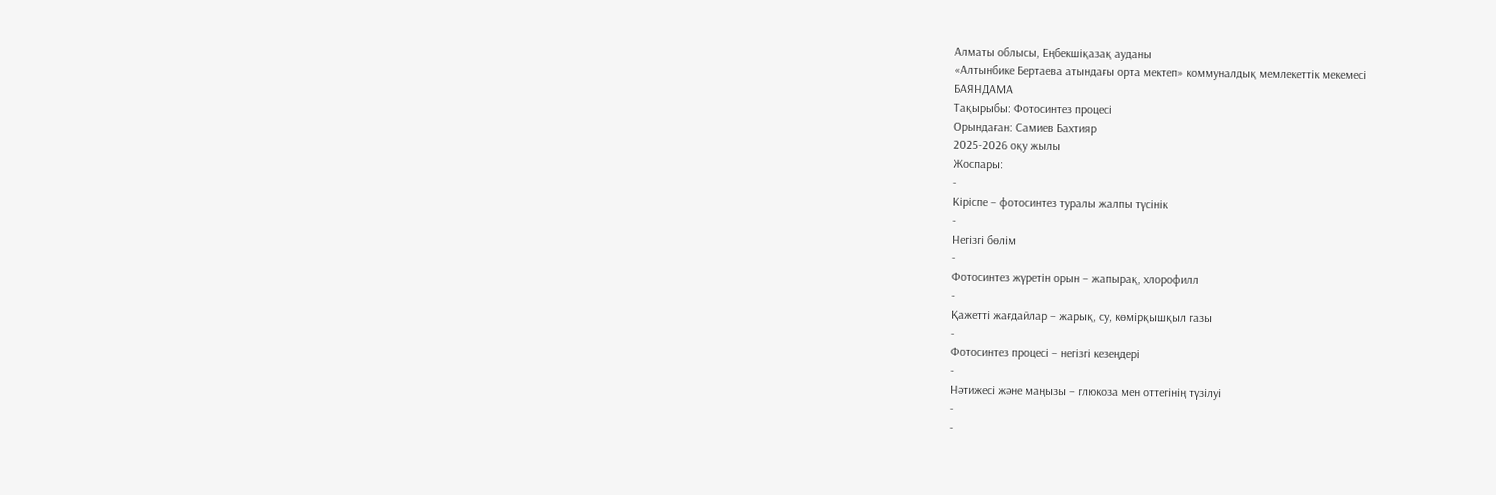Алматы облысы, Еңбекшіқазақ ауданы
«Алтынбике Бертаева атындағы орта мектеп» коммуналдық мемлекеттік мекемесі
БАЯНДАМА
Тақырыбы: Фотосинтез процесі
Орындаған: Самиев Бахтияр
2025-2026 оқу жылы
Жоспары:
-
Кіріспе – фотосинтез туралы жалпы түсінік
-
Негізгі бөлім
-
Фотосинтез жүретін орын – жапырақ, хлорофилл
-
Қажетті жағдайлар – жарық, су, көмірқышқыл газы
-
Фотосинтез процесі – негізгі кезеңдері
-
Нәтижесі және маңызы – глюкоза мен оттегінің түзілуі
-
-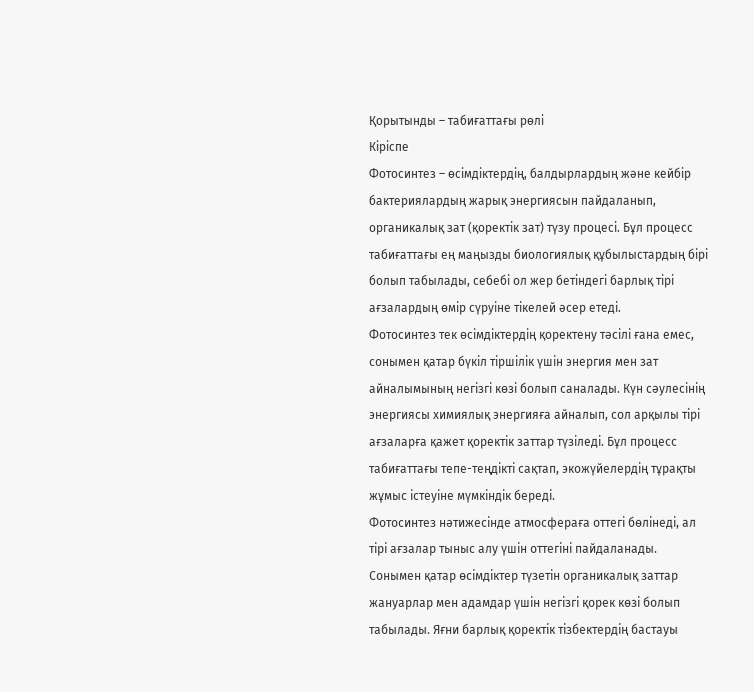Қорытынды – табиғаттағы рөлі
Кіріспе
Фотосинтез – өсімдіктердің, балдырлардың және кейбір бактериялардың жарық энергиясын пайдаланып, органикалық зат (қоректік зат) түзу процесі. Бұл процесс табиғаттағы ең маңызды биологиялық құбылыстардың бірі болып табылады, себебі ол жер бетіндегі барлық тірі ағзалардың өмір сүруіне тікелей әсер етеді.
Фотосинтез тек өсімдіктердің қоректену тәсілі ғана емес, сонымен қатар бүкіл тіршілік үшін энергия мен зат айналымының негізгі көзі болып саналады. Күн сәулесінің энергиясы химиялық энергияға айналып, сол арқылы тірі ағзаларға қажет қоректік заттар түзіледі. Бұл процесс табиғаттағы тепе-теңдікті сақтап, экожүйелердің тұрақты жұмыс істеуіне мүмкіндік береді.
Фотосинтез нәтижесінде атмосфераға оттегі бөлінеді, ал тірі ағзалар тыныс алу үшін оттегіні пайдаланады. Сонымен қатар өсімдіктер түзетін органикалық заттар жануарлар мен адамдар үшін негізгі қорек көзі болып табылады. Яғни барлық қоректік тізбектердің бастауы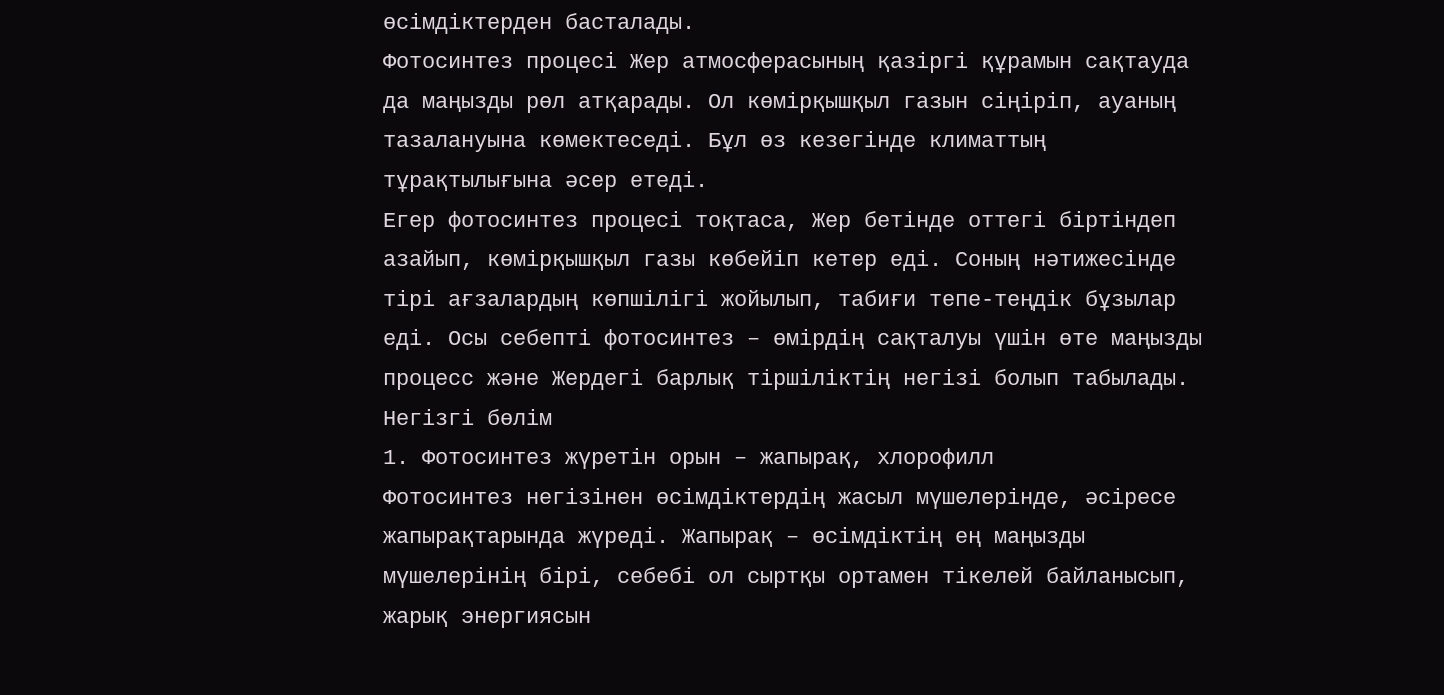өсімдіктерден басталады.
Фотосинтез процесі Жер атмосферасының қазіргі құрамын сақтауда да маңызды рөл атқарады. Ол көмірқышқыл газын сіңіріп, ауаның тазалануына көмектеседі. Бұл өз кезегінде климаттың тұрақтылығына әсер етеді.
Егер фотосинтез процесі тоқтаса, Жер бетінде оттегі біртіндеп азайып, көмірқышқыл газы көбейіп кетер еді. Соның нәтижесінде тірі ағзалардың көпшілігі жойылып, табиғи тепе-теңдік бұзылар еді. Осы себепті фотосинтез – өмірдің сақталуы үшін өте маңызды процесс және Жердегі барлық тіршіліктің негізі болып табылады.
Негізгі бөлім
1. Фотосинтез жүретін орын – жапырақ, хлорофилл
Фотосинтез негізінен өсімдіктердің жасыл мүшелерінде, әсіресе жапырақтарында жүреді. Жапырақ – өсімдіктің ең маңызды мүшелерінің бірі, себебі ол сыртқы ортамен тікелей байланысып, жарық энергиясын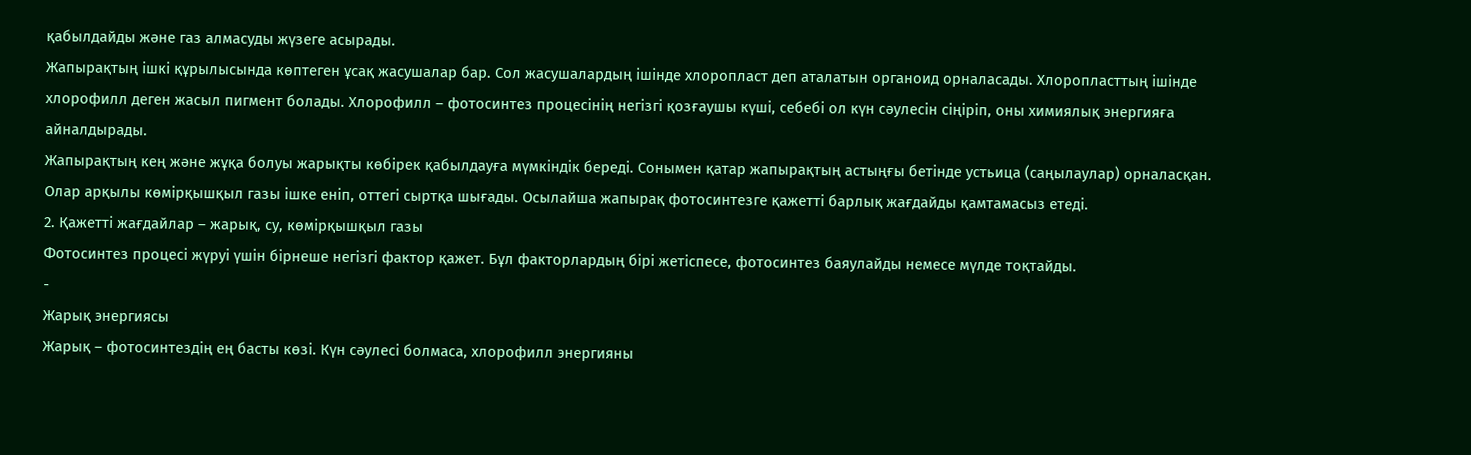қабылдайды және газ алмасуды жүзеге асырады.
Жапырақтың ішкі құрылысында көптеген ұсақ жасушалар бар. Сол жасушалардың ішінде хлоропласт деп аталатын органоид орналасады. Хлоропласттың ішінде хлорофилл деген жасыл пигмент болады. Хлорофилл – фотосинтез процесінің негізгі қозғаушы күші, себебі ол күн сәулесін сіңіріп, оны химиялық энергияға айналдырады.
Жапырақтың кең және жұқа болуы жарықты көбірек қабылдауға мүмкіндік береді. Сонымен қатар жапырақтың астыңғы бетінде устьица (саңылаулар) орналасқан. Олар арқылы көмірқышқыл газы ішке еніп, оттегі сыртқа шығады. Осылайша жапырақ фотосинтезге қажетті барлық жағдайды қамтамасыз етеді.
2. Қажетті жағдайлар – жарық, су, көмірқышқыл газы
Фотосинтез процесі жүруі үшін бірнеше негізгі фактор қажет. Бұл факторлардың бірі жетіспесе, фотосинтез баяулайды немесе мүлде тоқтайды.
-
Жарық энергиясы
Жарық – фотосинтездің ең басты көзі. Күн сәулесі болмаса, хлорофилл энергияны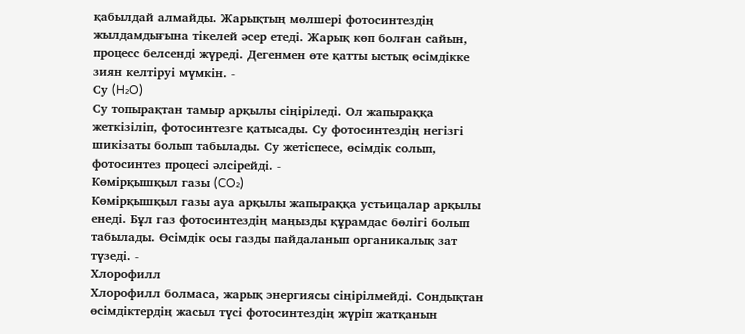қабылдай алмайды. Жарықтың мөлшері фотосинтездің жылдамдығына тікелей әсер етеді. Жарық көп болған сайын, процесс белсенді жүреді. Дегенмен өте қатты ыстық өсімдікке зиян келтіруі мүмкін. -
Су (H₂O)
Су топырақтан тамыр арқылы сіңіріледі. Ол жапыраққа жеткізіліп, фотосинтезге қатысады. Су фотосинтездің негізгі шикізаты болып табылады. Су жетіспесе, өсімдік солып, фотосинтез процесі әлсірейді. -
Көмірқышқыл газы (CO₂)
Көмірқышқыл газы ауа арқылы жапыраққа устьицалар арқылы енеді. Бұл газ фотосинтездің маңызды құрамдас бөлігі болып табылады. Өсімдік осы газды пайдаланып органикалық зат түзеді. -
Хлорофилл
Хлорофилл болмаса, жарық энергиясы сіңірілмейді. Сондықтан өсімдіктердің жасыл түсі фотосинтездің жүріп жатқанын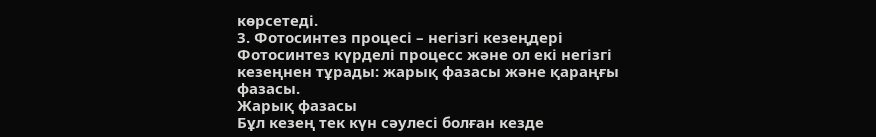көрсетеді.
3. Фотосинтез процесі – негізгі кезеңдері
Фотосинтез күрделі процесс және ол екі негізгі кезеңнен тұрады: жарық фазасы және қараңғы фазасы.
Жарық фазасы
Бұл кезең тек күн сәулесі болған кезде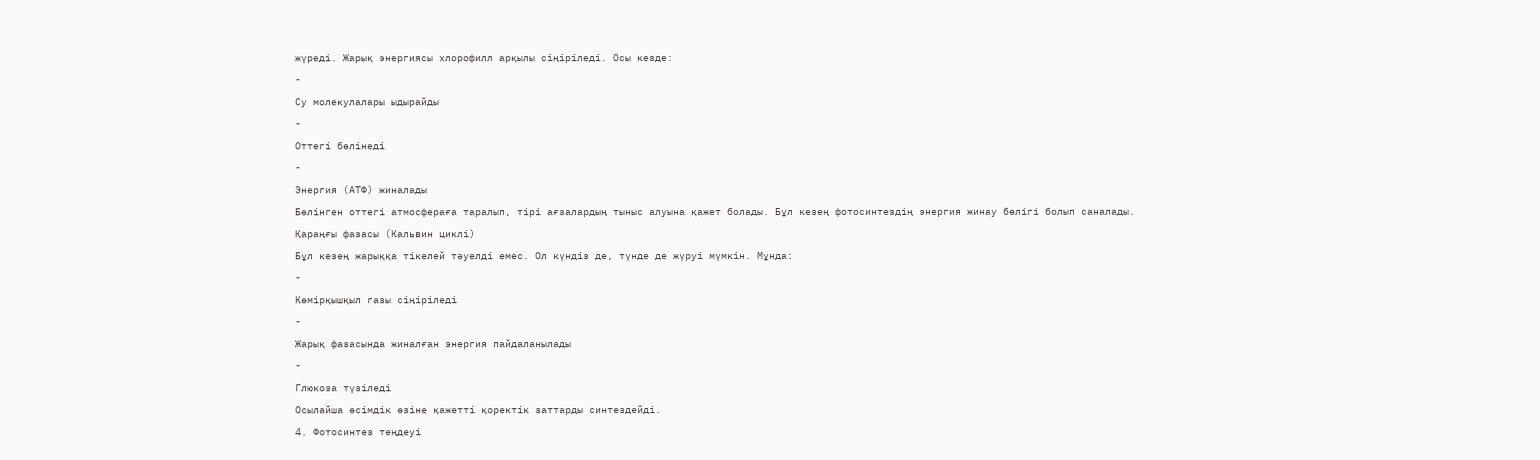жүреді. Жарық энергиясы хлорофилл арқылы сіңіріледі. Осы кезде:
-
Су молекулалары ыдырайды
-
Оттегі бөлінеді
-
Энергия (АТФ) жиналады
Бөлінген оттегі атмосфераға таралып, тірі ағзалардың тыныс алуына қажет болады. Бұл кезең фотосинтездің энергия жинау бөлігі болып саналады.
Қараңғы фазасы (Кальвин циклі)
Бұл кезең жарыққа тікелей тәуелді емес. Ол күндіз де, түнде де жүруі мүмкін. Мұнда:
-
Көмірқышқыл газы сіңіріледі
-
Жарық фазасында жиналған энергия пайдаланылады
-
Глюкоза түзіледі
Осылайша өсімдік өзіне қажетті қоректік заттарды синтездейді.
4. Фотосинтез теңдеуі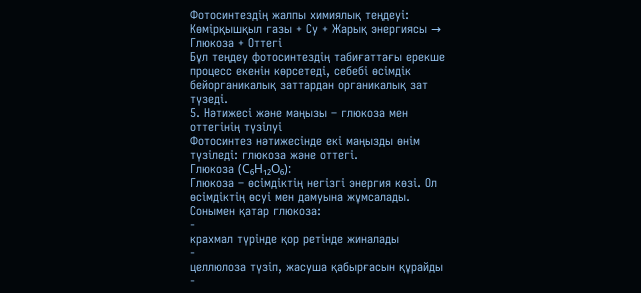Фотосинтездің жалпы химиялық теңдеуі:
Көмірқышқыл газы + Су + Жарық энергиясы → Глюкоза + Оттегі
Бұл теңдеу фотосинтездің табиғаттағы ерекше процесс екенін көрсетеді, себебі өсімдік бейорганикалық заттардан органикалық зат түзеді.
5. Нәтижесі және маңызы – глюкоза мен оттегінің түзілуі
Фотосинтез нәтижесінде екі маңызды өнім түзіледі: глюкоза және оттегі.
Глюкоза (C₆H₁₂O₆):
Глюкоза – өсімдіктің негізгі энергия көзі. Ол өсімдіктің өсуі мен дамуына жұмсалады. Сонымен қатар глюкоза:
-
крахмал түрінде қор ретінде жиналады
-
целлюлоза түзіп, жасуша қабырғасын құрайды
-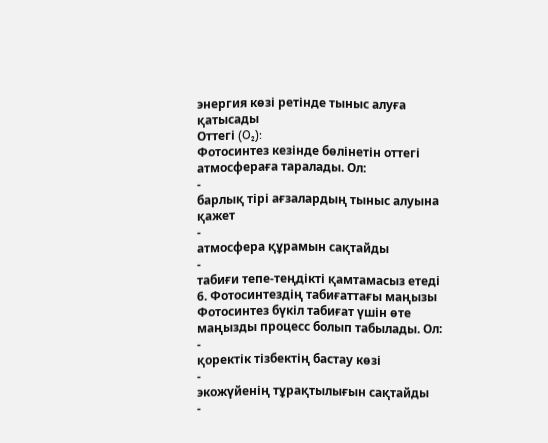энергия көзі ретінде тыныс алуға қатысады
Оттегі (O₂):
Фотосинтез кезінде бөлінетін оттегі атмосфераға таралады. Ол:
-
барлық тірі ағзалардың тыныс алуына қажет
-
атмосфера құрамын сақтайды
-
табиғи тепе-теңдікті қамтамасыз етеді
6. Фотосинтездің табиғаттағы маңызы
Фотосинтез бүкіл табиғат үшін өте маңызды процесс болып табылады. Ол:
-
қоректік тізбектің бастау көзі
-
экожүйенің тұрақтылығын сақтайды
-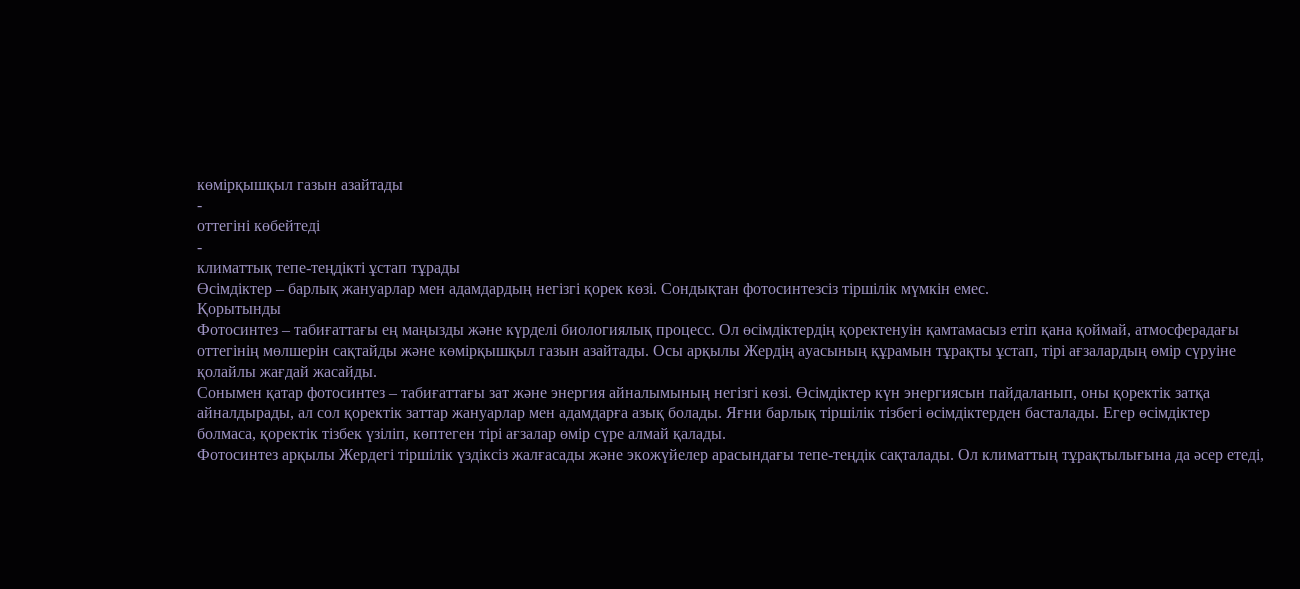көмірқышқыл газын азайтады
-
оттегіні көбейтеді
-
климаттық тепе-теңдікті ұстап тұрады
Өсімдіктер – барлық жануарлар мен адамдардың негізгі қорек көзі. Сондықтан фотосинтезсіз тіршілік мүмкін емес.
Қорытынды
Фотосинтез – табиғаттағы ең маңызды және күрделі биологиялық процесс. Ол өсімдіктердің қоректенуін қамтамасыз етіп қана қоймай, атмосферадағы оттегінің мөлшерін сақтайды және көмірқышқыл газын азайтады. Осы арқылы Жердің ауасының құрамын тұрақты ұстап, тірі ағзалардың өмір сүруіне қолайлы жағдай жасайды.
Сонымен қатар фотосинтез – табиғаттағы зат және энергия айналымының негізгі көзі. Өсімдіктер күн энергиясын пайдаланып, оны қоректік затқа айналдырады, ал сол қоректік заттар жануарлар мен адамдарға азық болады. Яғни барлық тіршілік тізбегі өсімдіктерден басталады. Егер өсімдіктер болмаса, қоректік тізбек үзіліп, көптеген тірі ағзалар өмір сүре алмай қалады.
Фотосинтез арқылы Жердегі тіршілік үздіксіз жалғасады және экожүйелер арасындағы тепе-теңдік сақталады. Ол климаттың тұрақтылығына да әсер етеді,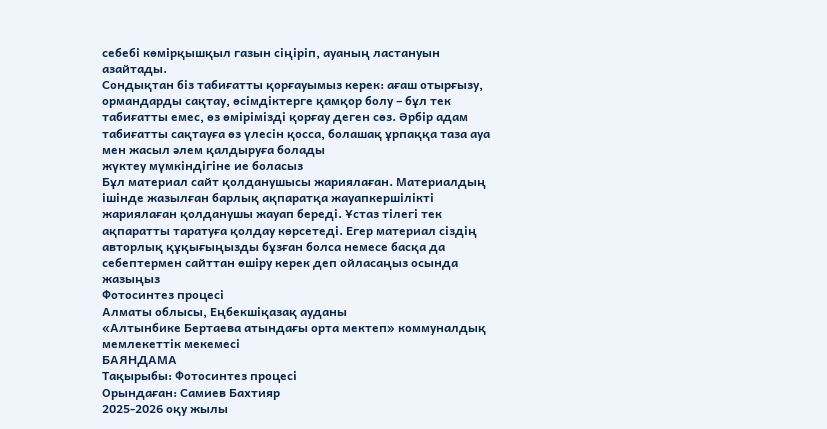себебі көмірқышқыл газын сіңіріп, ауаның ластануын азайтады.
Сондықтан біз табиғатты қорғауымыз керек: ағаш отырғызу, ормандарды сақтау, өсімдіктерге қамқор болу – бұл тек табиғатты емес, өз өмірімізді қорғау деген сөз. Әрбір адам табиғатты сақтауға өз үлесін қосса, болашақ ұрпаққа таза ауа мен жасыл әлем қалдыруға болады
жүктеу мүмкіндігіне ие боласыз
Бұл материал сайт қолданушысы жариялаған. Материалдың ішінде жазылған барлық ақпаратқа жауапкершілікті жариялаған қолданушы жауап береді. Ұстаз тілегі тек ақпаратты таратуға қолдау көрсетеді. Егер материал сіздің авторлық құқығыңызды бұзған болса немесе басқа да себептермен сайттан өшіру керек деп ойласаңыз осында жазыңыз
Фотосинтез процесі
Алматы облысы, Еңбекшіқазақ ауданы
«Алтынбике Бертаева атындағы орта мектеп» коммуналдық мемлекеттік мекемесі
БАЯНДАМА
Тақырыбы: Фотосинтез процесі
Орындаған: Самиев Бахтияр
2025-2026 оқу жылы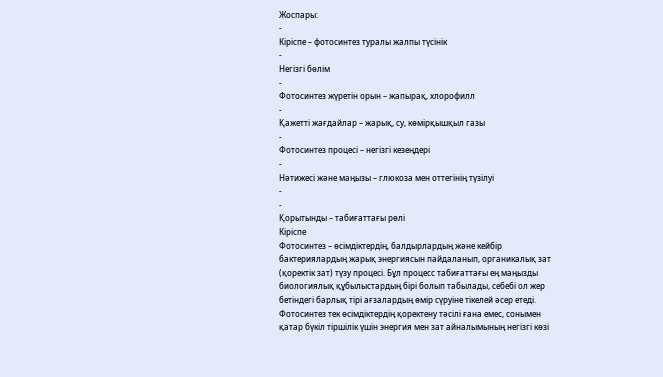Жоспары:
-
Кіріспе – фотосинтез туралы жалпы түсінік
-
Негізгі бөлім
-
Фотосинтез жүретін орын – жапырақ, хлорофилл
-
Қажетті жағдайлар – жарық, су, көмірқышқыл газы
-
Фотосинтез процесі – негізгі кезеңдері
-
Нәтижесі және маңызы – глюкоза мен оттегінің түзілуі
-
-
Қорытынды – табиғаттағы рөлі
Кіріспе
Фотосинтез – өсімдіктердің, балдырлардың және кейбір бактериялардың жарық энергиясын пайдаланып, органикалық зат (қоректік зат) түзу процесі. Бұл процесс табиғаттағы ең маңызды биологиялық құбылыстардың бірі болып табылады, себебі ол жер бетіндегі барлық тірі ағзалардың өмір сүруіне тікелей әсер етеді.
Фотосинтез тек өсімдіктердің қоректену тәсілі ғана емес, сонымен қатар бүкіл тіршілік үшін энергия мен зат айналымының негізгі көзі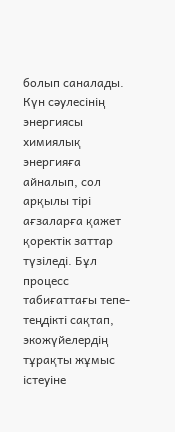болып саналады. Күн сәулесінің энергиясы химиялық энергияға айналып, сол арқылы тірі ағзаларға қажет қоректік заттар түзіледі. Бұл процесс табиғаттағы тепе-теңдікті сақтап, экожүйелердің тұрақты жұмыс істеуіне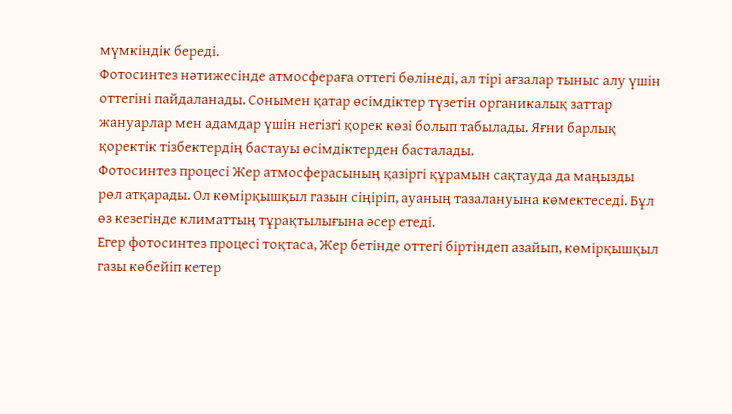мүмкіндік береді.
Фотосинтез нәтижесінде атмосфераға оттегі бөлінеді, ал тірі ағзалар тыныс алу үшін оттегіні пайдаланады. Сонымен қатар өсімдіктер түзетін органикалық заттар жануарлар мен адамдар үшін негізгі қорек көзі болып табылады. Яғни барлық қоректік тізбектердің бастауы өсімдіктерден басталады.
Фотосинтез процесі Жер атмосферасының қазіргі құрамын сақтауда да маңызды рөл атқарады. Ол көмірқышқыл газын сіңіріп, ауаның тазалануына көмектеседі. Бұл өз кезегінде климаттың тұрақтылығына әсер етеді.
Егер фотосинтез процесі тоқтаса, Жер бетінде оттегі біртіндеп азайып, көмірқышқыл газы көбейіп кетер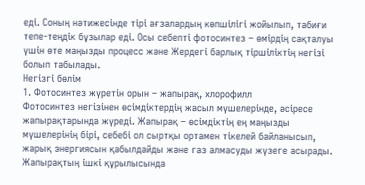еді. Соның нәтижесінде тірі ағзалардың көпшілігі жойылып, табиғи тепе-теңдік бұзылар еді. Осы себепті фотосинтез – өмірдің сақталуы үшін өте маңызды процесс және Жердегі барлық тіршіліктің негізі болып табылады.
Негізгі бөлім
1. Фотосинтез жүретін орын – жапырақ, хлорофилл
Фотосинтез негізінен өсімдіктердің жасыл мүшелерінде, әсіресе жапырақтарында жүреді. Жапырақ – өсімдіктің ең маңызды мүшелерінің бірі, себебі ол сыртқы ортамен тікелей байланысып, жарық энергиясын қабылдайды және газ алмасуды жүзеге асырады.
Жапырақтың ішкі құрылысында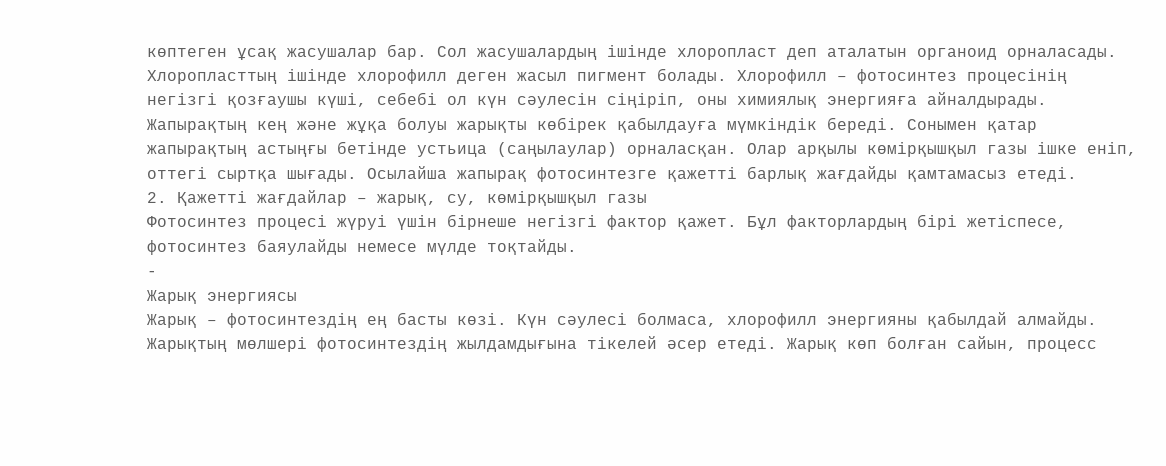көптеген ұсақ жасушалар бар. Сол жасушалардың ішінде хлоропласт деп аталатын органоид орналасады. Хлоропласттың ішінде хлорофилл деген жасыл пигмент болады. Хлорофилл – фотосинтез процесінің негізгі қозғаушы күші, себебі ол күн сәулесін сіңіріп, оны химиялық энергияға айналдырады.
Жапырақтың кең және жұқа болуы жарықты көбірек қабылдауға мүмкіндік береді. Сонымен қатар жапырақтың астыңғы бетінде устьица (саңылаулар) орналасқан. Олар арқылы көмірқышқыл газы ішке еніп, оттегі сыртқа шығады. Осылайша жапырақ фотосинтезге қажетті барлық жағдайды қамтамасыз етеді.
2. Қажетті жағдайлар – жарық, су, көмірқышқыл газы
Фотосинтез процесі жүруі үшін бірнеше негізгі фактор қажет. Бұл факторлардың бірі жетіспесе, фотосинтез баяулайды немесе мүлде тоқтайды.
-
Жарық энергиясы
Жарық – фотосинтездің ең басты көзі. Күн сәулесі болмаса, хлорофилл энергияны қабылдай алмайды. Жарықтың мөлшері фотосинтездің жылдамдығына тікелей әсер етеді. Жарық көп болған сайын, процесс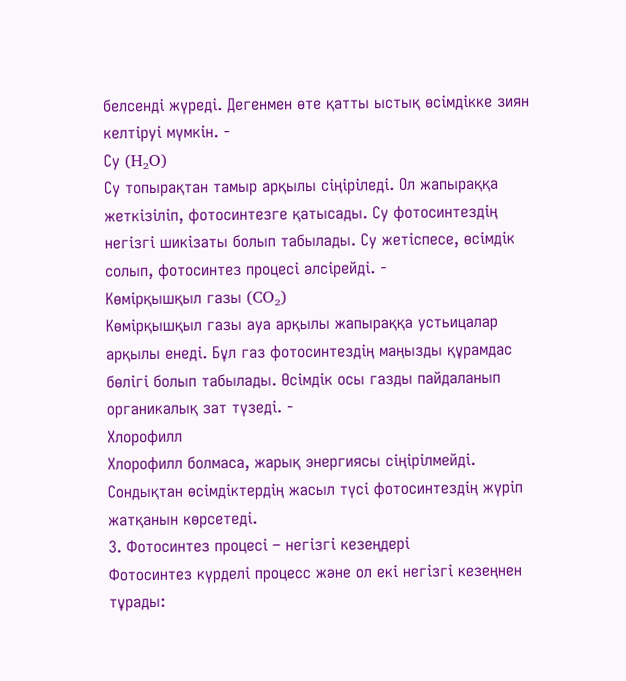белсенді жүреді. Дегенмен өте қатты ыстық өсімдікке зиян келтіруі мүмкін. -
Су (H₂O)
Су топырақтан тамыр арқылы сіңіріледі. Ол жапыраққа жеткізіліп, фотосинтезге қатысады. Су фотосинтездің негізгі шикізаты болып табылады. Су жетіспесе, өсімдік солып, фотосинтез процесі әлсірейді. -
Көмірқышқыл газы (CO₂)
Көмірқышқыл газы ауа арқылы жапыраққа устьицалар арқылы енеді. Бұл газ фотосинтездің маңызды құрамдас бөлігі болып табылады. Өсімдік осы газды пайдаланып органикалық зат түзеді. -
Хлорофилл
Хлорофилл болмаса, жарық энергиясы сіңірілмейді. Сондықтан өсімдіктердің жасыл түсі фотосинтездің жүріп жатқанын көрсетеді.
3. Фотосинтез процесі – негізгі кезеңдері
Фотосинтез күрделі процесс және ол екі негізгі кезеңнен тұрады: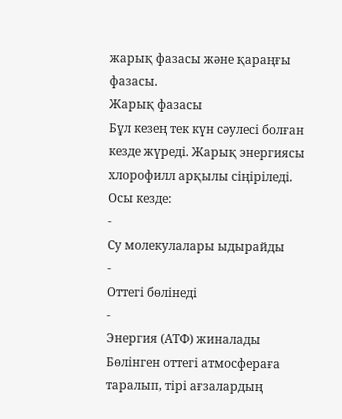жарық фазасы және қараңғы фазасы.
Жарық фазасы
Бұл кезең тек күн сәулесі болған кезде жүреді. Жарық энергиясы хлорофилл арқылы сіңіріледі. Осы кезде:
-
Су молекулалары ыдырайды
-
Оттегі бөлінеді
-
Энергия (АТФ) жиналады
Бөлінген оттегі атмосфераға таралып, тірі ағзалардың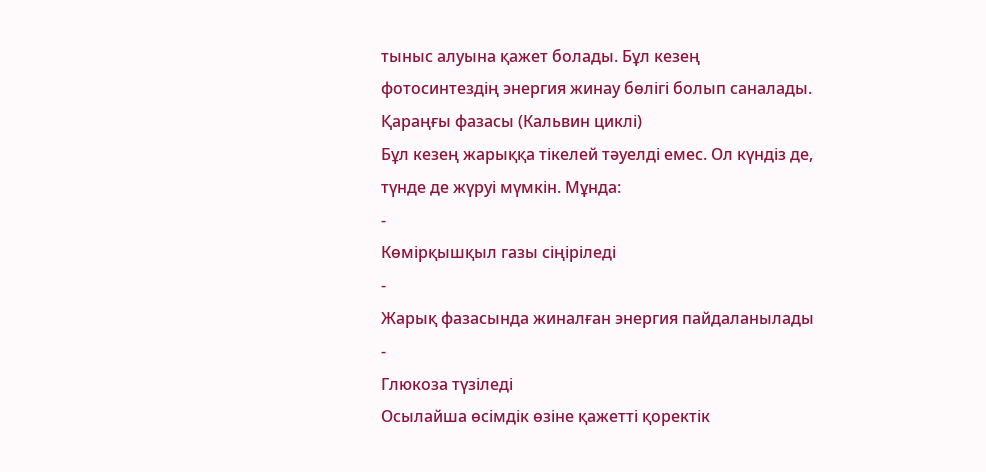тыныс алуына қажет болады. Бұл кезең фотосинтездің энергия жинау бөлігі болып саналады.
Қараңғы фазасы (Кальвин циклі)
Бұл кезең жарыққа тікелей тәуелді емес. Ол күндіз де, түнде де жүруі мүмкін. Мұнда:
-
Көмірқышқыл газы сіңіріледі
-
Жарық фазасында жиналған энергия пайдаланылады
-
Глюкоза түзіледі
Осылайша өсімдік өзіне қажетті қоректік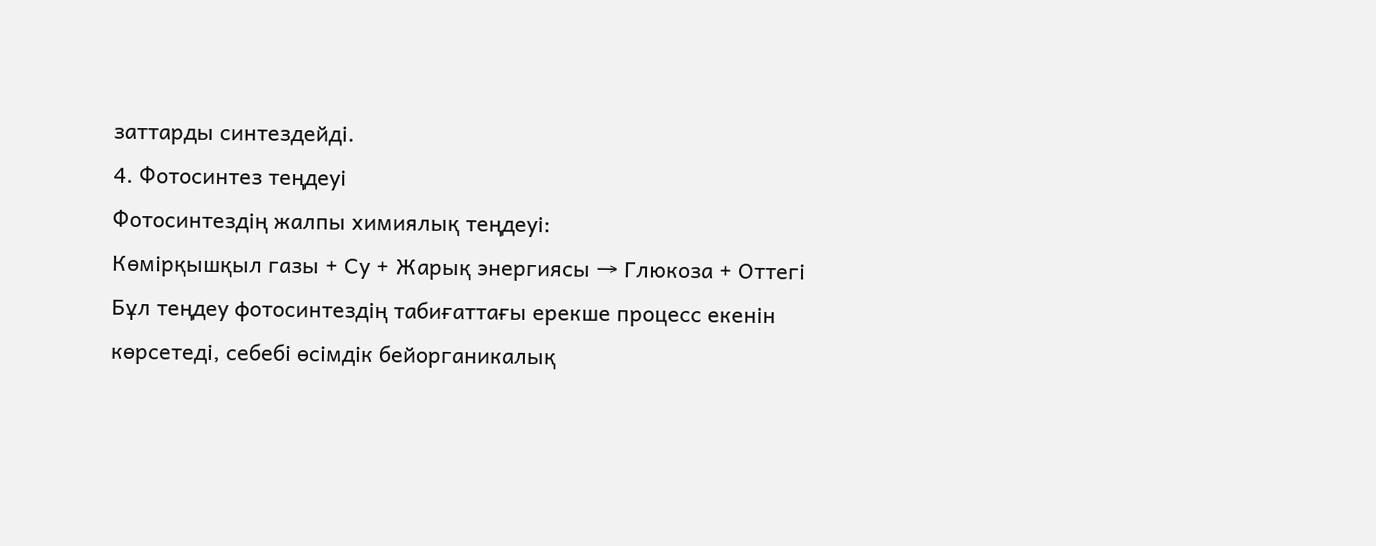заттарды синтездейді.
4. Фотосинтез теңдеуі
Фотосинтездің жалпы химиялық теңдеуі:
Көмірқышқыл газы + Су + Жарық энергиясы → Глюкоза + Оттегі
Бұл теңдеу фотосинтездің табиғаттағы ерекше процесс екенін көрсетеді, себебі өсімдік бейорганикалық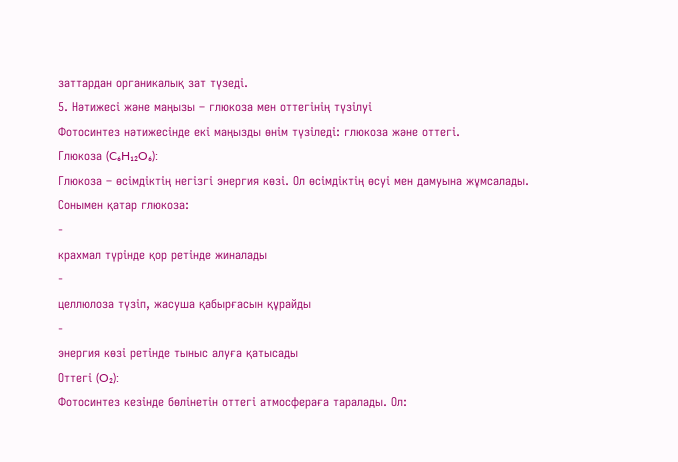заттардан органикалық зат түзеді.
5. Нәтижесі және маңызы – глюкоза мен оттегінің түзілуі
Фотосинтез нәтижесінде екі маңызды өнім түзіледі: глюкоза және оттегі.
Глюкоза (C₆H₁₂O₆):
Глюкоза – өсімдіктің негізгі энергия көзі. Ол өсімдіктің өсуі мен дамуына жұмсалады. Сонымен қатар глюкоза:
-
крахмал түрінде қор ретінде жиналады
-
целлюлоза түзіп, жасуша қабырғасын құрайды
-
энергия көзі ретінде тыныс алуға қатысады
Оттегі (O₂):
Фотосинтез кезінде бөлінетін оттегі атмосфераға таралады. Ол: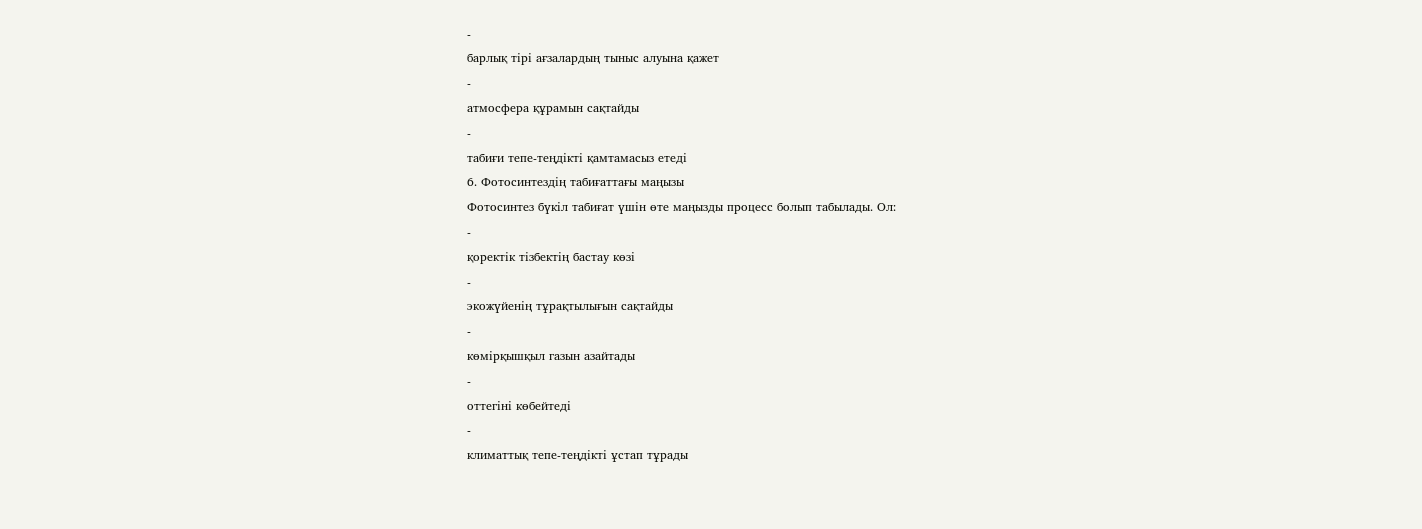-
барлық тірі ағзалардың тыныс алуына қажет
-
атмосфера құрамын сақтайды
-
табиғи тепе-теңдікті қамтамасыз етеді
6. Фотосинтездің табиғаттағы маңызы
Фотосинтез бүкіл табиғат үшін өте маңызды процесс болып табылады. Ол:
-
қоректік тізбектің бастау көзі
-
экожүйенің тұрақтылығын сақтайды
-
көмірқышқыл газын азайтады
-
оттегіні көбейтеді
-
климаттық тепе-теңдікті ұстап тұрады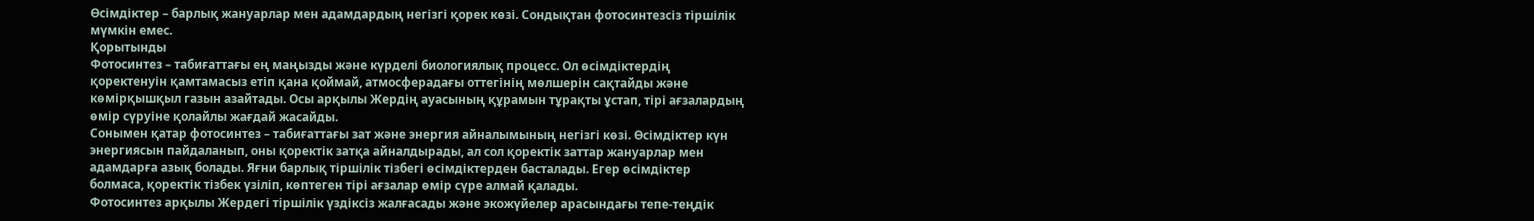Өсімдіктер – барлық жануарлар мен адамдардың негізгі қорек көзі. Сондықтан фотосинтезсіз тіршілік мүмкін емес.
Қорытынды
Фотосинтез – табиғаттағы ең маңызды және күрделі биологиялық процесс. Ол өсімдіктердің қоректенуін қамтамасыз етіп қана қоймай, атмосферадағы оттегінің мөлшерін сақтайды және көмірқышқыл газын азайтады. Осы арқылы Жердің ауасының құрамын тұрақты ұстап, тірі ағзалардың өмір сүруіне қолайлы жағдай жасайды.
Сонымен қатар фотосинтез – табиғаттағы зат және энергия айналымының негізгі көзі. Өсімдіктер күн энергиясын пайдаланып, оны қоректік затқа айналдырады, ал сол қоректік заттар жануарлар мен адамдарға азық болады. Яғни барлық тіршілік тізбегі өсімдіктерден басталады. Егер өсімдіктер болмаса, қоректік тізбек үзіліп, көптеген тірі ағзалар өмір сүре алмай қалады.
Фотосинтез арқылы Жердегі тіршілік үздіксіз жалғасады және экожүйелер арасындағы тепе-теңдік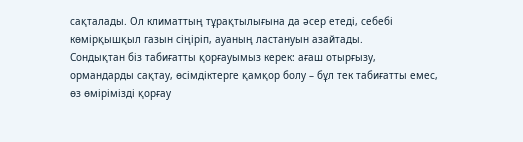сақталады. Ол климаттың тұрақтылығына да әсер етеді, себебі көмірқышқыл газын сіңіріп, ауаның ластануын азайтады.
Сондықтан біз табиғатты қорғауымыз керек: ағаш отырғызу, ормандарды сақтау, өсімдіктерге қамқор болу – бұл тек табиғатты емес, өз өмірімізді қорғау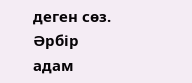деген сөз. Әрбір адам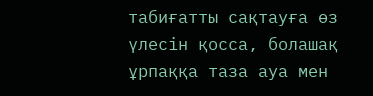табиғатты сақтауға өз үлесін қосса, болашақ ұрпаққа таза ауа мен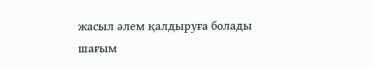жасыл әлем қалдыруға болады
шағым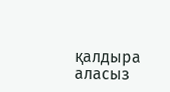қалдыра аласыз